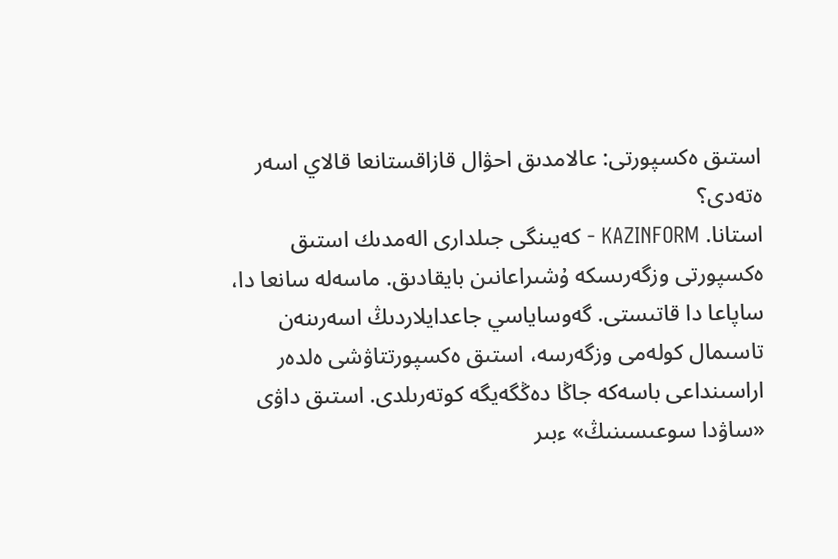استىق ەكسپورتى: عالامدىق احۋال قازاقستانعا قالاي اسەر ەتەدى؟
استانا. KAZINFORM - كەيىنگى جىلدارى الەمدىك استىق ەكسپورتى وزگەرىسكە ۇشىراعانىن بايقادىق. ماسەلە سانعا دا، ساپاعا دا قاتىستى. گەوساياسي جاعدايلاردىڭ اسەرىنەن تاسىمال كولەمى وزگەرسە، استىق ەكسپورتتاۋشى ەلدەر اراسىنداعى باسەكە جاڭا دەڭگەيگە كوتەرىلدى. استىق داۋى «ساۋدا سوعىسىنىڭ» ءبىر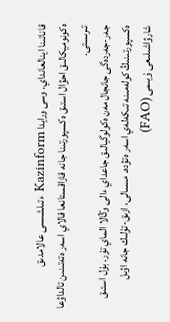قاناتىنا اينالعانداي. وسى ورايدا Kazinform ءتىلشىسى عالامدىق ەكونوميكالىق احۋال استىق ەكسپورتىنا جانە قازاقستانعا قالاي اسەر ەتەتىنىن تالداۋعا تىرىستى.
جەر-جەردەگى جانجال مەن ەكولوگيالىق جاعداي ءالى وڭالا الماي تۇر. بۇل استىق ەكسپورتىنىڭ كولەمىنە تىكەلەي اسەر ەتۋدە. مىسالى، ازىق-تۇلىك جانە اۋىل شارۋاشىلىعى ۇيىمى (FAO)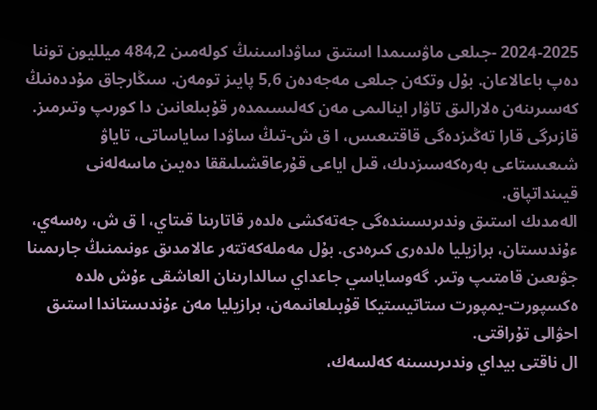2024-2025 -جىلعى ماۋسىمدا استىق ساۋداسىنىڭ كولەمىن 484,2 ميلليون توننا دەپ باعالاعان. بۇل وتكەن جىلعى مەجەدەن 5,6 پايىز تومەن. سىڭارجاق مۇددەنىڭ كەسىرىنەن ەلارالىق تاۋار اينالىمى مەن كەلىسىمدەر قۇبىلعانىن دا كورىپ وتىرمىز. قازىرگى قارا تەڭىزدەگى قاقتىعىس، ا ق ش-تىڭ ساۋدا ساياساتى، تاياۋ شىعىستاعى بەرەكەسىزدىك، قىل اياعى قۇرعاقشىلىققا دەيىن ماسەلەنى قيىنداتپاق.
الەمدىك استىق وندىرىسىندەگى جەتەكشى ەلدەر قاتارىنا قىتاي، ا ق ش، رەسەي، ءۇندىستان، برازيليا ەلدەرى كىرەدى. بۇل مەملەكەتتەر عالامدىق ءونىمنىڭ جارىمىنا جۋىعىن قامتىپ وتىر. گەوساياسي جاعداي سالدارىنان العاشقى ءۇش ەلدە ەكسپورت-يمپورت ستاتيستيكا قۇبىلعانىمەن، برازيليا مەن ءۇندىستاندا استىق احۋالى تۇراقتى.
ال ناقتى بيداي وندىرىسىنە كەلسەك،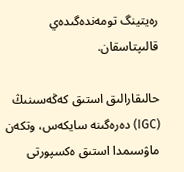رەيتينگ تومەندەگىدەي قالىپتاسقان.

حالىقارالىق استىق كەڭەسىنىڭ (IGC) دەرەگىنە سايكەس، وتكەن ماۋسىمدا استىق ەكسپورتى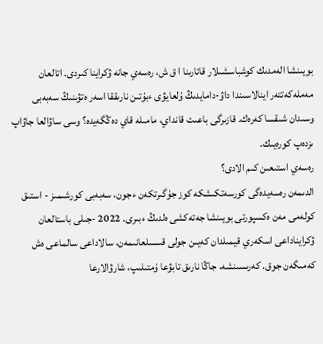بويىنشا الەمدىك كوشباسشىلار قاتارىنا ا ق ش، رەسەي جانە ۋكراينا كىردى. اتالعان مەملەكەتتەر اينالاسىندا داۋ-دامايدىڭ ۇلعايۋى ءبۇتىن نارىققا اسەر ەتۋىنىڭ سەبەبى وسىدان شىقسا كەرەك. قازىرگى باعىت قانداي، مامىلە قاي دەڭگەيدە؟ وسى ساۋالعا جاۋاپ ىزدەپ كورەيىك.
رەسەي استىعىن كىم الادى؟
الدىمەن رەسەيدەگى كورسەتكىشكە كوز جۇگىرتكەن ءجون، سەبەبى كورشىمىز - استىق كولەمى مەن ەكسپورتى بويىنشا جەتەكشى ەلدىڭ ءبىرى. 2022 -جىلى باستالعان ۋكرايناداعى اسكەري قيمىلدان كەيىن جولى قىسىلعانىمەن، سالاداعى سالماعى ەش كەمىگەن جوق. كەرىسىنشە، جاڭا نارىق تابۋعا ۇمتىلىپ، شارۋالارعا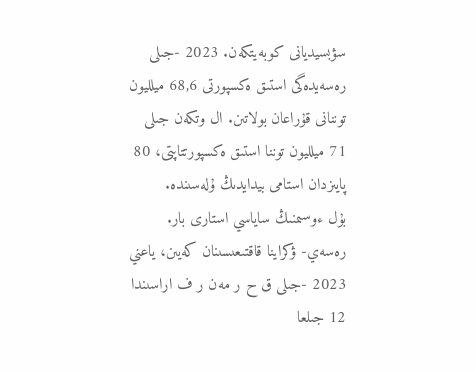سۋبسيديانى كوبەيتكەن. 2023 -جىلى رەسەيدەگى استىق ەكسپورتى 68,6 ميلليون توننانى قۇراعان بولاتىن. ال وتكەن جىلى 71 ميلليون توننا استىق ەكسپورتتاپتى، 80 پايىزدان استامى بيدايدىڭ ۇلەسىندە.
بۇل ءوسىمنىڭ ساياسي استارى بار. رەسەي- ۋكراينا قاقتىعىسىنان كەيىن، ياعني 2023 -جىلى ق ح ر مەن ر ف اراسىندا 12 جىلعا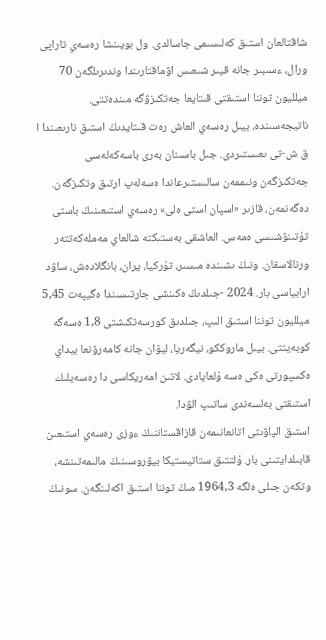شاقتالعان استىق كەلىسىمى جاسالدى. ول بويىنشا رەسەي تاراپى ورال، ءسىبىر جانە قيىر شىعىس اۋماقتارىندا وندىرىلگەن 70 ميلليون توننا استىقتى قىتايعا جەتكىزۋگە مىندەتتى. ناتيجەسىندە، بيىل رەسەي العاش رەت قىتايدىڭ استىق نارىعىندا ا ق ش-تى ىعىستىردى. جىل باسىنان بەرى باسەكەلەسى جەتكىزگەن ونىممەن سالىستىرعاندا ەسەلەپ ارتىق وتكىزگەن.
دەگەنمەن، قازىر «اسپان استى ەلى» رەسەي استىعىنىڭ باستى تۇتىنۋشىسى ەمەس. العاشقى بەستىكتە شالعاي مەملەكەتتەر ورنالاسقان. ونىڭ ىشىندە مىسىر، تۇركيا، يران، بانگلادەش، ساۋد ارابياسى بار. 2024 -جىلدىڭ ەكىنشى جارتىسىندا ەگيپەت 5,45 ميلليون توننا استىق الىپ، جىلدىق كورسەتكىشتى 1,8 ەسەگە كوبەيتتى. بيىل ماروككو، نيگەريا، ليۆان جانە كامەرۋنعا بيداي ەكسپورتى ەكى ەسە ۇلعايادى. لاتىن امەريكاسى دا رەسەيلىك استىقتى بەلسەندى ساتىپ الۋدا.
استىق الپاۋىتى اتانعانىمەن قازاقستاننىڭ ءوزى رەسەي استىعىن قابىلدايتىنى بار. ۇلتتىق ستاتيستيكا بيۋروسىنىڭ مالىمەتىنشە، وتكەن جىلى ەلگە 1964,3 مىڭ توننا استىق اكەلىنگەن. سونىڭ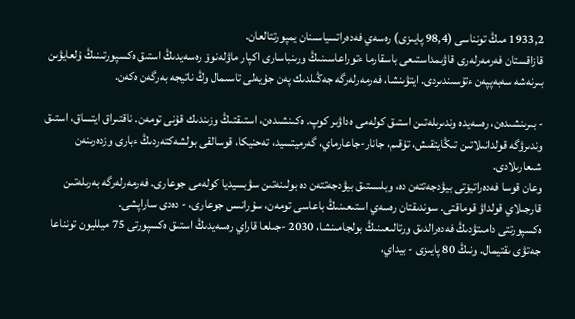1933,2 مىڭ تونناسى (98,4 پايىزى) رەسەي فەدەراتسياسىنان يمپورتتالعان.
قازاقستان فەرمەرلەرى قاۋىمداستىعى باسقارما ءتوراعاسىنىڭ ورىنباسارى اكپار ماۋلەنوۆ رەسەيدىڭ استىق ەكسپورتىنىڭ ۇلعايۋىن بىرنەشە سەبەپپەن ءتۇسىندىردى. ايتۋىنشا، فەرمەرلەرگە جەڭىلدىك پەن جۇيەلى تاسىمال وڭ ناتيجە بەرگەن ەكەن.

- بىرىنشىدەن، رەسەيدە وندىرىلەتىن استىق كولەمى ەداۋىر كوپ. ەكىنشىدەن، استىقتىڭ وزىندىك قۇنى تومەن. ناقتىراق ايتساق، استىق وندىرۋگە قولدانىلاتىن تىڭايتقىش، تۇقىم، جانار-جاعارماي، گەرميتسيد، تەحنيكا، قوسالقى بولشەكتەردىڭ ءبارى وزدەرىنەن شىعارىلادى.
وعان قوسا فەدەراتيۆتى بيۋدجەتتەن دە، وبلىستىق بيۋدجەتتەن دە بولىنەتىن سۋبسيديا كولەمى جوعارى. فەرمەرلەرگە بەرىلەتىن قارجىلاي قولداۋ قوماقتى. سوندىقتان رەسەي استىعىنىڭ باعاسى تومەن، سۇرانىس جوعارى، - دەدى ساراپشى.
ەكسپورتتى دامىتۋدىڭ فەدەرالدىق ورتالىعىنىڭ بولجامىنشا، 2030 -جىلعا قاراي رەسەيدىڭ استىق ەكسپورتى 75 ميلليون تونناعا جەتۋى ىقتيمال. ونىڭ 80 پايىزى - بيداي،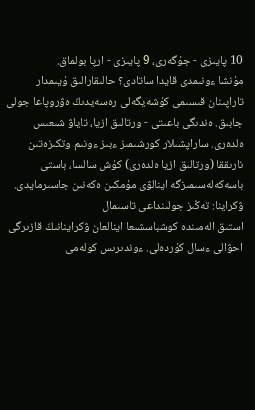10 پايىزى - جۇگەرى، 9 پايىزى - ارپا بولماق.
مۇنشا ءونىمدى قايدا ساتادى؟ حالىقارالىق ۇيىمدار تاراپىنان قىسىمى كۇشەيگەلى رەسەيدىڭ ەۋروپاعا جولى جابىق. ەندىگى باعىتى - ورتالىق ازيا، تاياۋ شىعىس ەلدەرى. ساراپشىلار كورشىمىز ءبىز ءونىم وتكىزەتىن نارىققا (ورتالىق ازيا ەلدەرى) كۇش سالسا، باستى باسەكەلەسىمىزگە اينالۋى مۇمكىن ەكەنىن جاسىرمايدى.
ۋكراينا: تەڭىز جولىنداعى تاسىمال
استىق الەمىندە كوشباسشىعا اينالعان ۋكراينانىڭ قازىرگى احۋالى ءسال كۇردەلى. ءوندىرىس كولەمى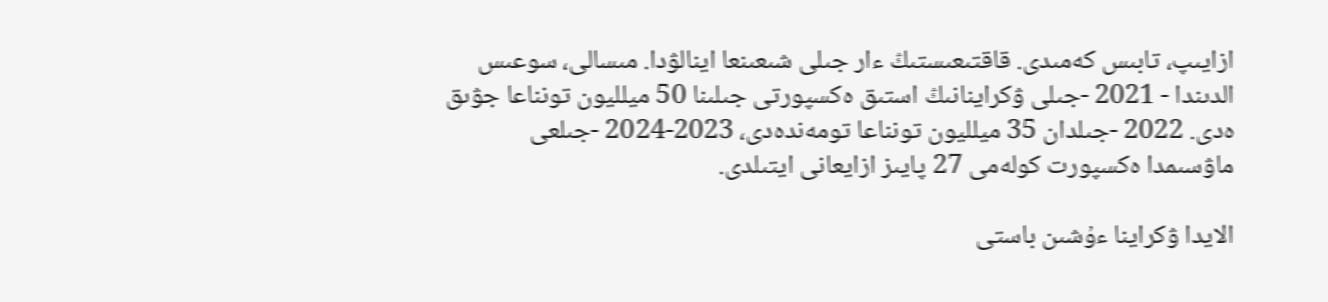ازايىپ، تابىس كەمىدى. قاقتىعىستىڭ ءار جىلى شىعىنعا اينالۋدا. مىسالى، سوعىس الدىندا - 2021 -جىلى ۋكراينانىڭ استىق ەكسپورتى جىلىنا 50 ميلليون تونناعا جۋىق ەدى. 2022 -جىلدان 35 ميلليون تونناعا تومەندەدى، 2023-2024 -جىلعى ماۋسىمدا ەكسپورت كولەمى 27 پايىز ازايعانى ايتىلدى.

الايدا ۋكراينا ءۇشىن باستى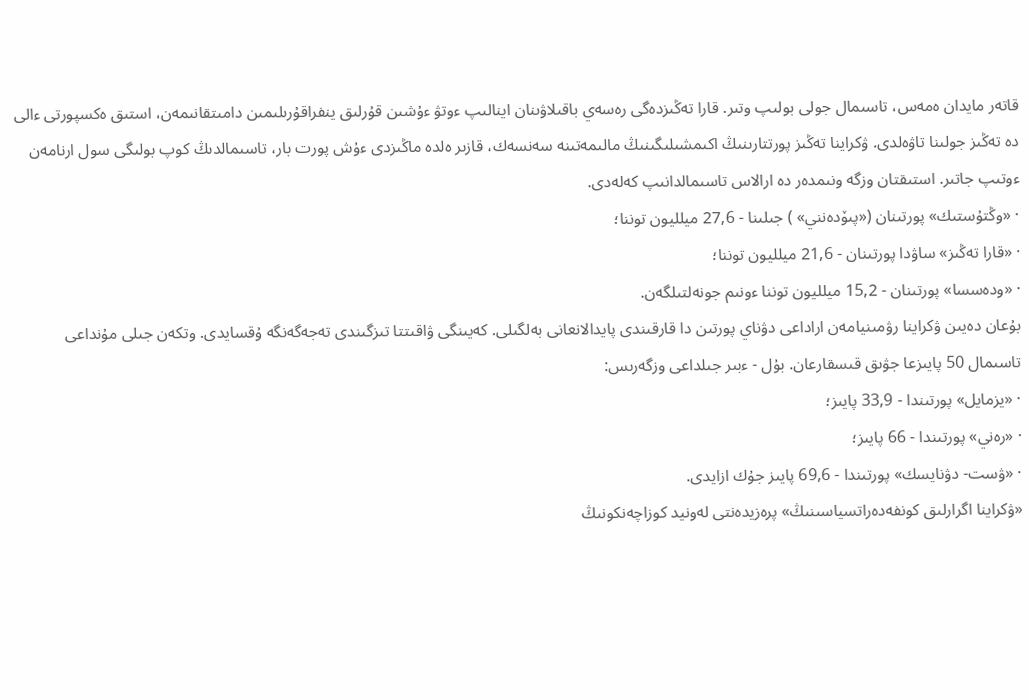قاتەر مايدان ەمەس، تاسىمال جولى بولىپ وتىر. قارا تەڭىزدەگى رەسەي باقىلاۋىنان اينالىپ ءوتۋ ءۇشىن قۇرلىق ينفراقۇرىلىمىن دامىتقانىمەن، استىق ەكسپورتى ءالى دە تەڭىز جولىنا تاۋەلدى. ۋكراينا تەڭىز پورتتارىنىڭ اكىمشىلىگىنىڭ مالىمەتىنە سەنسەك، قازىر ەلدە ماڭىزدى ءۇش پورت بار، تاسىمالدىڭ كوپ بولىگى سول ارنامەن ءوتىپ جاتىر. استىقتان وزگە ونىمدەر دە ارالاس تاسىمالدانىپ كەلەدى.
· «وڭتۇستىك» پورتىنان («پىۆدەنني» ) جىلىنا - 27,6 ميلليون توننا؛
· «قارا تەڭىز» ساۋدا پورتىنان - 21,6 ميلليون توننا؛
· «ودەسسا» پورتىنان - 15,2 ميلليون توننا ءونىم جونەلتىلگەن.
بۇعان دەيىن ۋكراينا رۋمىنيامەن اراداعى دۋناي پورتىن دا قارقىندى پايدالانعانى بەلگىلى. كەيىنگى ۋاقىتتا تىزگىندى تەجەگەنگە ۇقسايدى. وتكەن جىلى مۇنداعى تاسىمال 50 پايىزعا جۋىق قىسقارعان. بۇل - ءبىر جىلداعى وزگەرىس:
· «يزمايل» پورتىندا - 33,9 پايىز؛
· «رەني» پورتىندا - 66 پايىز؛
· «ۋست- دۋنايسك» پورتىندا - 69,6 پايىز جۇك ازايدى.
«ۋكراينا اگرارلىق كونفەدەراتسياسىنىڭ» پرەزيدەنتى لەونيد كوزاچەنكونىڭ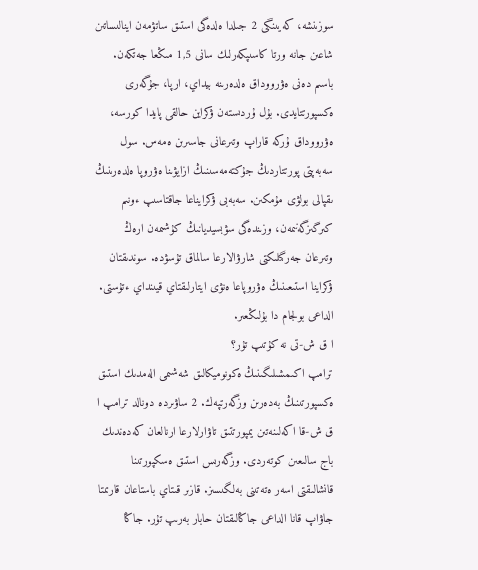سوزىنشە، كەيىنگى 2 جىلدا ەلدەگى استىق ساتۋمەن اينالىساتىن شاعىن جانە ورتا كاسىپكەرلىك سانى 1,5 مىڭعا جەتكەن. باسىم دەنى ەۋرووداق ەلدەرىنە بيداي، ارپا، جۇگەرى ەكسپورتتايدى. بۇل ۇردىستەن ۋكراين حالقى پايدا كورسە، ەۋرووداق ۇركە قاراپ وتىرعانى جاسىرىن ەمەس. سول سەبەپتى پورتتاردىڭ جۇكتەمەسىنىڭ ازايۋىنا ەۋروپا ەلدەرىنىڭ ىقپالى بولۋى مۇمكىن. سەبەبى ۋكرايناعا جاقتاسىپ ءونىم كىرگىزگەنىمەن، وزىندەگى سۋبسيديانىڭ كۇشىمەن ارەڭ وتىرعان جەرگىلىكتى شارۋالارعا سالماق تۇسۋدە. سوندىقتان ۋكراينا استىعىنىڭ ەۋروپاعا ەنۋى ايتارلىقتاي قيىنداي ءتۇستى. الداعى بولجام دا بۇلىڭعىر.
ا ق ش-تى نە كۇتىپ تۇر؟
ترامپ اكىمشىلىگىنىڭ ەكونوميكالىق شەشىمى الەمدىك استىق ەكسپورتىنىڭ بەدەرىن وزگەرتپەك. 2 ساۋىردە دونالد ترامپ ا ق ش-قا اكەلىنەتىن يمپورتتىق تاۋارلارعا ارنالعان كەدەندىك باج سالىعىن كوتەردى. وزگەرىس استىق ەسكپورتىنا قانشالىقتى اسەر ەتەتىنى بەلگىسىز. قازىر قىتاي باستاعان قارىمتا جاۋاپ قانا الداعى جاڭالىقتان حابار بەرىپ تۇر. جاڭا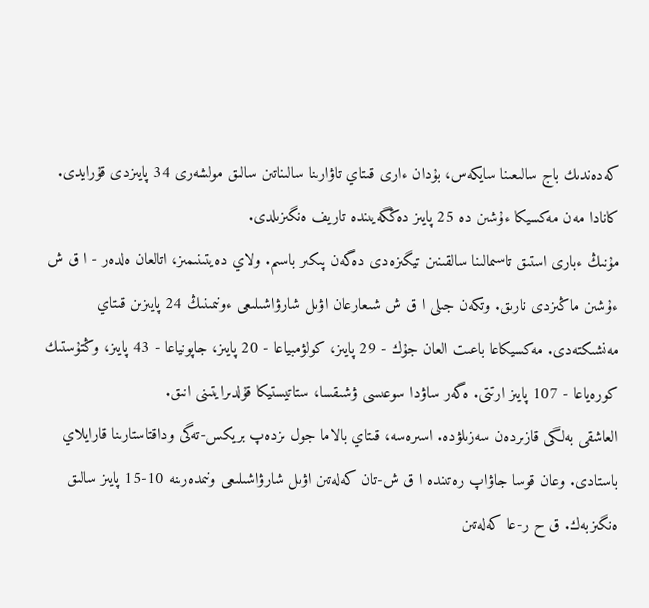كەدەندىك باج سالىعىنا سايكەس، بۇدان ءارى قىتاي تاۋارىنا سالىناتىن سالىق مولشەرى 34 پايىزدى قۇرايدى. كانادا مەن مەكسيكا ءۇشىن دە 25 پايىز دەڭگەيىندە تاريف ەنگىزىلدى.
مۇنىڭ ءبارى استىق تاسىمالىنا سالقىنىن تيگىزەدى دەگەن پىكىر باسىم. ولاي دەيتىنىمىز، اتالعان ەلدەر - ا ق ش ءۇشىن ماڭىزدى نارىق. وتكەن جىلى ا ق ش شىعارعان اۋىل شارۋاشىلىعى ءونىمىنىڭ 24 پايىزىن قىتاي مەنشىكتەدى. مەكسيكاعا باعىت العان جۇك - 29 پايىز، كولۋمبياعا - 20 پايىز، جاپونياعا - 43 پايىز، وڭتۇستىك كورەياعا - 107 پايىز ارتتى. ەگەر ساۋدا سوعىسى ۋشىقسا، ستاتيستيكا قۇلدىرايتىنى انىق.
العاشقى بەلگى قازىردەن سەزىلۋدە. اسىرەسە، قىتاي بالاما جول ىزدەپ بريكس-تەگى وداقتاستارىنا قارايلاي باستادى. وعان قوسا جاۋاپ رەتىندە ا ق ش-تان كەلەتىن اۋىل شارۋاشىلىعى ونىمدەرىنە 10-15 پايىز سالىق ەنگىزبەك. ق ح ر-عا كەلەتىن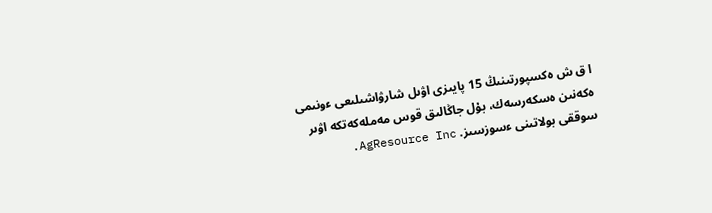ا ق ش ەكسپورتىنىڭ 15 پايىزى اۋىل شارۋاشىلىعى ءونىمى ەكەنىن ەسكەرسەك، بۇل جاڭالىق قوس مەملەكەتكە اۋىر سوققى بولاتىنى ءسوزسىز. AgResource Inc.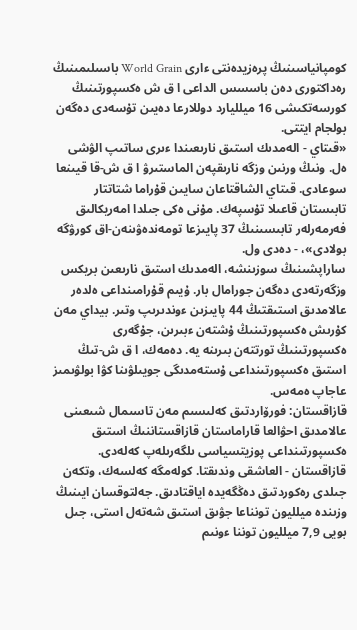كومپانياسىنىڭ پرەزيدەنتى ءارى World Grain باسىلىمىنىڭ رەداكتورى دەن باسسس الداعى ا ق ش ەكسپورتىنىڭ كورسەتكىشى 16 ميلليارد دوللارعا دەيىن تۇسەدى دەگەن بولجام ايتتى.
«قىتاي - الەمدىك استىق نارىعىندا ءىرى ساتىپ الۋشى ەل. ونىڭ ورنىن وزگە نارىقپەن الماستىرۋ ا ق ش-قا قيىنعا سوعادى. قىتاي الشاقتاعان سايىن قۇراما شتاتتار تابىستان قاعىلا تۇسپەك. مۇنى ەكى جىلدا امەريكالىق فەرمەرلەر تابىسىنىڭ 37 پايىزعا تومەندەۋىنەن-اق كورۋگە بولادى»، - دەدى ول.
ساراپشىنىڭ سوزىنشە، الەمدىك استىق نارىعىن بريكس وزگەرتەدى دەگەن جورامال بار. ۇيىم قۇرامىنداعى ەلدەر عالامدىق استىقتىڭ 44 پايىزىن ءوندىرىپ وتىر. بيداي مەن كۇرىش ەكسپورتىنىڭ ۇشتەن ءبىرىن، جۇگەرى ەكسپورتىنىڭ تورتتەن بىرىنە يە. دەمەك، ا ق ش-تىڭ استىق ەكسپورتىنداعى ۇستەمدىگى جويىلۋىنا كۋا بولۋىمىز عاجاپ ەمەس.
قازاقستان: فورۆاردتىق كەلىسىم مەن تاسىمال شىعىنى
عالامدىق احۋالعا قاراماستان قازاقستاننىڭ استىق ەكسپورتىنداعى پوزيتسياسى ىلگەرىلەپ كەلەدى. قازاقستان - العاشقى وندىقتا. كولەمگە كەلسەك، وتكەن جىلدى رەكوردتىق دەڭگەيدە اياقتادىق. جەلتوقسان ايىنىڭ وزىندە ميلليون تونناعا جۋىق استىق شەتەل استى، جىل بويى 7,9 ميلليون توننا ءونىم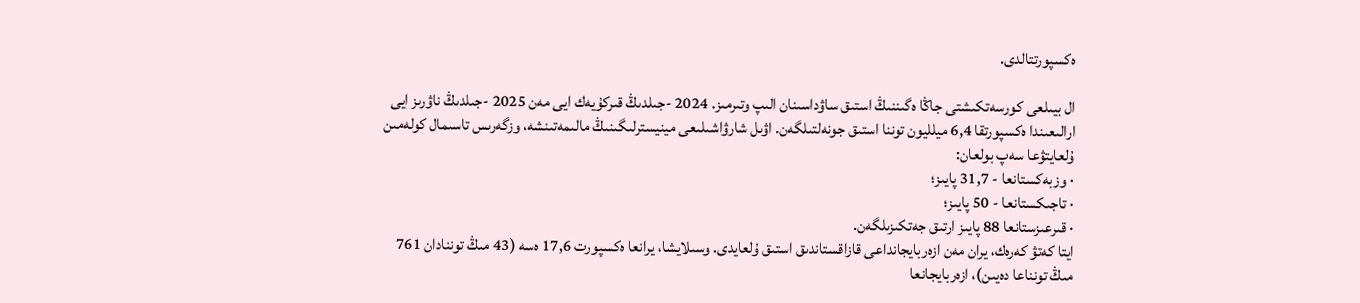ەكسپورتتالدى.

ال بيىلعى كورسەتكىشتى جاڭا ەگىننىڭ استىق ساۋداسىنان الىپ وتىرمىز. 2024 -جىلدىڭ قىركۇيەك ايى مەن 2025 -جىلدىڭ ناۋرىز ايى ارالىعىندا ەكسپورتقا 6,4 ميلليون توننا استىق جونەلتىلگەن. اۋىل شارۋاشىلىعى مينيسترلىگىنىڭ مالىمەتىنشە، وزگەرىس تاسىمال كولەمىن ۇلعايتۋعا سەپ بولعان:
· وزبەكستانعا - 31,7 پايىز؛
· تاجىكستانعا - 50 پايىز؛
· قىرعىزستانعا 88 پايىز ارتىق جەتكىزىلگەن.
ايتا كەتۋ كەرەك، يران مەن ازەربايجانداعى قازاقستاندىق استىق ۇلعايدى. وسىلايشا، يرانعا ەكسپورت 17,6 ەسە (43 مىڭ توننادان 761 مىڭ تونناعا دەيىن)، ازەربايجانعا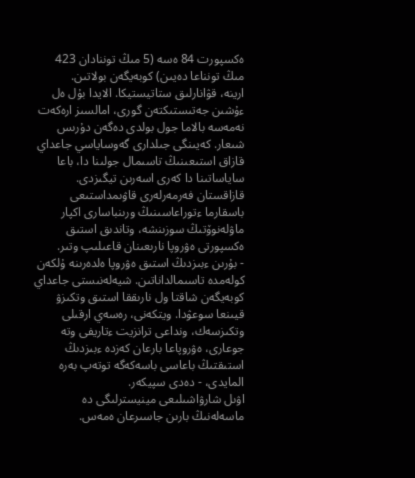ەكسپورت 84 ەسە (5 مىڭ توننادان 423 مىڭ تونناعا دەيىن) كوبەيگەن بولاتىن.
ارينە، قۋانارلىق ستاتيستيكا. الايدا بۇل ەل ءۇشىن جەتىستىكتەن گورى، امالسىز ارەكەت نەمەسە بالاما جول بولدى دەگەن دۇرىس شىعار. كەيىنگى جىلدارى گەوساياسي جاعداي قازاق استىعىنىڭ تاسىمال جولىنا دا، باعا ساياساتىنا دا كەرى اسەرىن تيگىزدى. قازاقستان فەرمەرلەرى قاۋىمداستىعى باسقارما ءتوراعاسىنىڭ ورىنباسارى اكپار ماۋلەنوۆتىڭ سوزىنشە، وتاندىق استىق ەكسپورتى ەۋروپا نارىعىنان قاعىلىپ وتىر.
- بۇرىن ءبىزدىڭ استىق ەۋروپا ەلدەرىنە ۇلكەن كولەمدە تاسىمالداناتىن. شيەلەنىستى جاعداي كوبەيگەن شاقتا ول نارىققا استىق وتكىزۋ قيىنعا سوعۋدا. ويتكەنى، رەسەي ارقىلى وتكىزسەك، ونداعى ترانزيت ءتاريفى وتە جوعارى، ەۋروپاعا بارعان كەزدە ءبىزدىڭ استىقتىڭ باعاسى باسەكەگە توتەپ بەرە المايدى، - دەدى سپيكەر.
اۋىل شارۋاشىلىعى مينيسترلىگى دە ماسەلەنىڭ بارىن جاسىرعان ەمەس.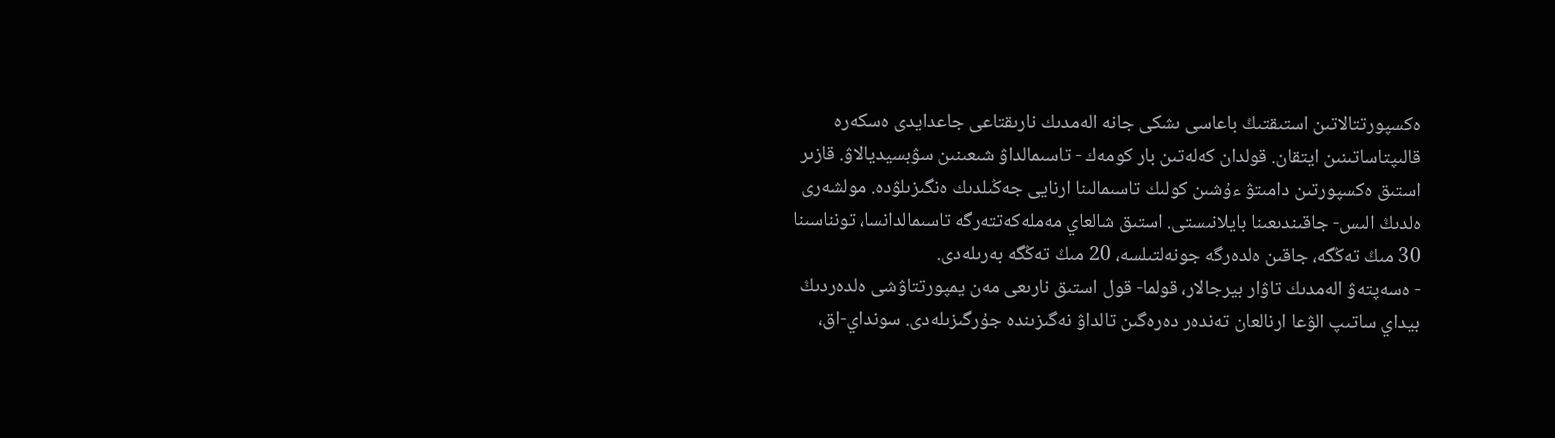ەكسپورتتالاتىن استىقتىڭ باعاسى ىشكى جانە الەمدىك نارىقتاعى جاعدايدى ەسكەرە قالىپتاساتىنىن ايتقان. قولدان كەلەتىن بار كومەك - تاسىمالداۋ شىعىنىن سۋبسيديالاۋ. قازىر استىق ەكسپورتىن دامىتۋ ءۇشىن كولىك تاسىمالىنا ارنايى جەڭىلدىك ەنگىزىلۋدە. مولشەرى ەلدىڭ الىس- جاقىندىعىنا بايلانىستى. استىق شالعاي مەملەكەتتەرگە تاسىمالدانسا، تونناسىنا 30 مىڭ تەڭگە، جاقىن ەلدەرگە جونەلتىلسە، 20 مىڭ تەڭگە بەرىلەدى.
- ەسەپتەۋ الەمدىك تاۋار بيرجالار، قولما- قول استىق نارىعى مەن يمپورتتاۋشى ەلدەردىڭ بيداي ساتىپ الۋعا ارنالعان تەندەر دەرەگىن تالداۋ نەگىزىندە جۇرگىزىلەدى. سونداي-اق،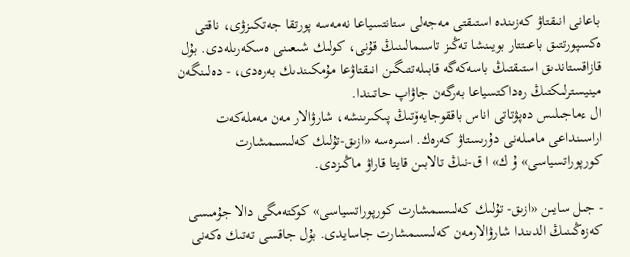باعانى انىقتاۋ كەزىندە استىقتى مەجەلى ستانتسياعا نەمەسە پورتقا جەتكىزۋى، ناقتى ەكسپورتتىق باعىتتار بويىنشا تەڭىز تاسىمالىنىڭ قۇنى، كولىك شىعىنى ەسكەرىلەدى. بۇل قازاقستاندىق استىقتىڭ باسەكەگە قابىلەتتىگىن انىقتاۋعا مۇمكىندىك بەرەدى، - دەلىنگەن مينيسترلىكتىڭ رەداكتسياعا بەرگەن جاۋاپ حاتىندا.
ال ءماجىلىس دەپۋتاتى اناس باققوجايەۆتىڭ پىكىرىنشە، شارۋالار مەن مەملەكەت اراسىنداعى مامىلەنى دۇرىستاۋ كەرەك. اسىرەسە «ازىق-تۇلىك كەلىسىمشارت كورپوراتسياسى» ۇ ك» ا ق-نىڭ تالابىن قايتا قاراۋ ماڭىزدى.

- جىل سايىن «ازىق- تۇلىك كەلىسىمشارت كورپوراتسياسى» كوكتەمگى دالا جۇمىسى كەزەڭىنىڭ الدىندا شارۋالارمەن كەلىسىمشارت جاسايدى. بۇل جاقسى تەتىك ەكەنى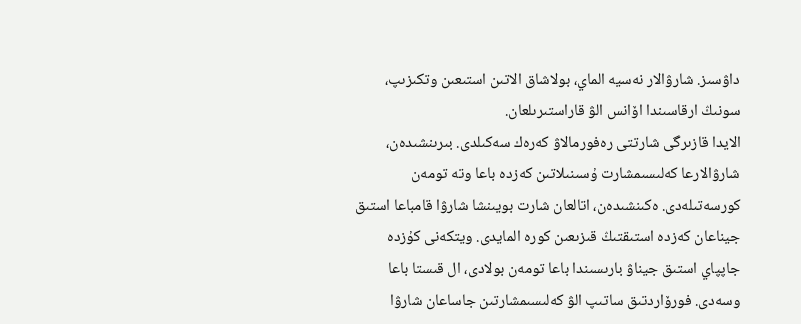داۋسىز. شارۋالار نەسيە الماي، بولاشاق الاتىن استىعىن وتكىزىپ، سونىڭ ارقاسىندا اۆانس الۋ قاراستىرىلعان.
الايدا قازىرگى شارتتى رەفورمالاۋ كەرەك سەكىلدى. بىرىنشىدەن، شارۋالارعا كەلىسىمشارت ۇسىنىلاتىن كەزدە باعا وتە تومەن كورسەتىلەدى. ەكىنشىدەن، اتالعان شارت بويىنشا شارۋا قامباعا استىق جيناعان كەزدە استىقتىڭ قىزىعىن كورە المايدى. ويتكەنى كۇزدە جاپپاي استىق جيناۋ بارىسىندا باعا تومەن بولادى، ال قىستا باعا وسەدى. فورۆاردتىق ساتىپ الۋ كەلىسىمشارتىن جاساعان شارۋا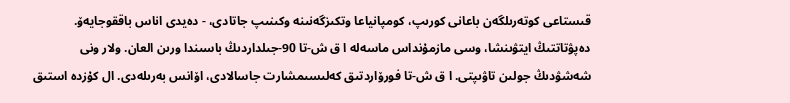قىستاعى كوتەرىلگەن باعانى كورىپ، كومپانياعا وتكىزگەنىنە وكىنىپ جاتادى، - دەيدى اناس باققوجايەۆ.
دەپۋتاتتىڭ ايتۋىنشا، وسى مازمۇنداس ماسەلە ا ق ش-تا 90-جىلداردىڭ باسىندا ورىن العان. ولار ونى شەشۋدىڭ جولىن تاۋىپتى. ا ق ش-تا فورۆاردتىق كەلىسىمشارت جاسالادى، اۆانس بەرىلەدى. ال كۇزدە استىق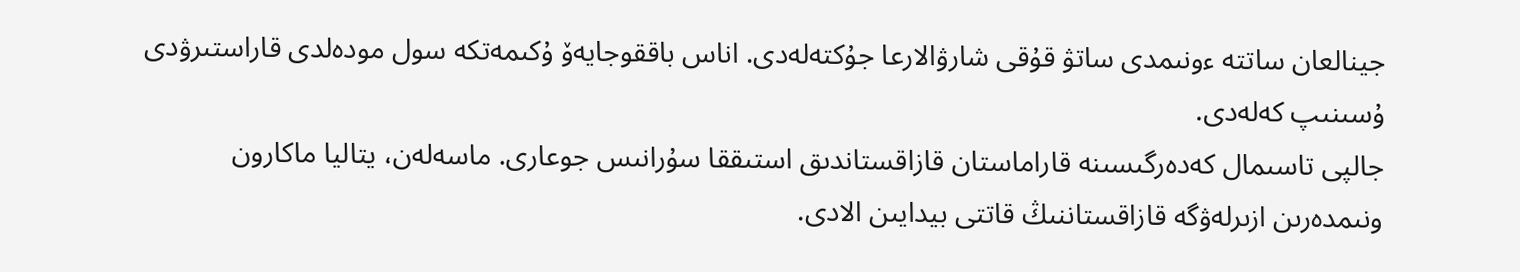جينالعان ساتتە ءونىمدى ساتۋ قۇقى شارۋالارعا جۇكتەلەدى. اناس باققوجايەۆ ۇكىمەتكە سول مودەلدى قاراستىرۋدى ۇسىنىپ كەلەدى.
جالپى تاسىمال كەدەرگىسىنە قاراماستان قازاقستاندىق استىققا سۇرانىس جوعارى. ماسەلەن، يتاليا ماكارون ونىمدەرىن ازىرلەۋگە قازاقستاننىڭ قاتتى بيدايىن الادى.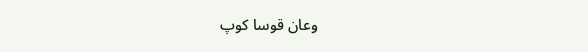وعان قوسا كوپ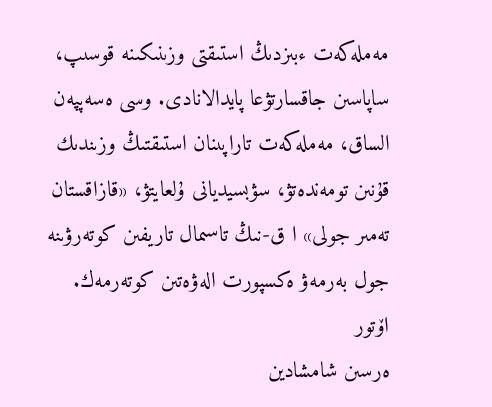مەملەكەت ءبىزدىڭ استىقتى وزىنىكىنە قوسىپ، ساپاسىن جاقسارتۋعا پايدالانادى. وسى ەسەپپەن الساق، مەملەكەت تاراپىنان استىقتىڭ وزىندىك قۇنىن تومەندەتۋ، سۋبسيديانى ۇلعايتۋ، «قازاقستان تەمىر جولى» ا ق-نىڭ تاسىمال تاريفىن كوتەرۋىنە جول بەرمەۋ ەكسپورت الەۋەتىن كوتەرمەك.
اۆتور
ەرسىن شامشادين